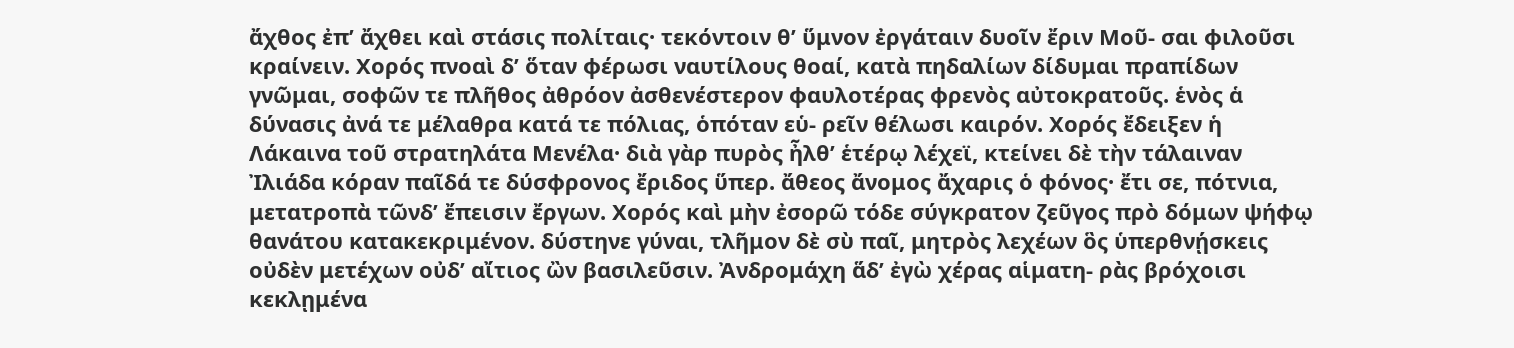ἄχθος ἐπ’ ἄχθει καὶ στάσις πολίταις· τεκόντοιν θ’ ὕμνον ἐργάταιν δυοῖν ἔριν Mοῦ- σαι φιλοῦσι κραίνειν. Χορός πνοαὶ δ’ ὅταν φέρωσι ναυτίλους θοαί, κατὰ πηδαλίων δίδυμαι πραπίδων γνῶμαι, σοφῶν τε πλῆθος ἀθρόον ἀσθενέστερον φαυλοτέρας φρενὸς αὐτοκρατοῦς. ἑνὸς ἁ δύνασις ἀνά τε μέλαθρα κατά τε πόλιας, ὁπόταν εὑ- ρεῖν θέλωσι καιρόν. Χορός ἔδειξεν ἡ Λάκαινα τοῦ στρατηλάτα Μενέλα· διὰ γὰρ πυρὸς ἦλθ’ ἑτέρῳ λέχεϊ, κτείνει δὲ τὴν τάλαιναν Ἰλιάδα κόραν παῖδά τε δύσφρονος ἔριδος ὕπερ. ἄθεος ἄνομος ἄχαρις ὁ φόνος· ἔτι σε, πότνια, μετατροπὰ τῶνδ’ ἔπεισιν ἔργων. Χορός καὶ μὴν ἐσορῶ τόδε σύγκρατον ζεῦγος πρὸ δόμων ψήφῳ θανάτου κατακεκριμένον. δύστηνε γύναι, τλῆμον δὲ σὺ παῖ, μητρὸς λεχέων ὃς ὑπερθνῄσκεις οὐδὲν μετέχων οὐδ’ αἴτιος ὢν βασιλεῦσιν. Ἀνδρομάχη ἅδ’ ἐγὼ χέρας αἱματη- ρὰς βρόχοισι κεκλῃμένα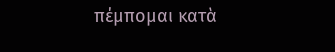πέμπομαι κατὰ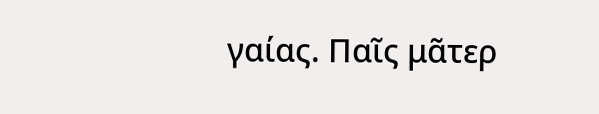γαίας. Παῖς μᾶτερ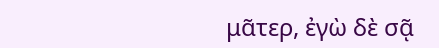μᾶτερ, ἐγὼ δὲ σᾷ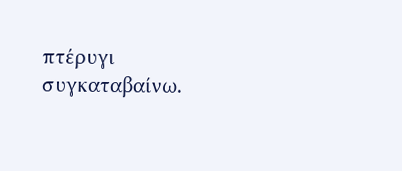πτέρυγι συγκαταβαίνω.